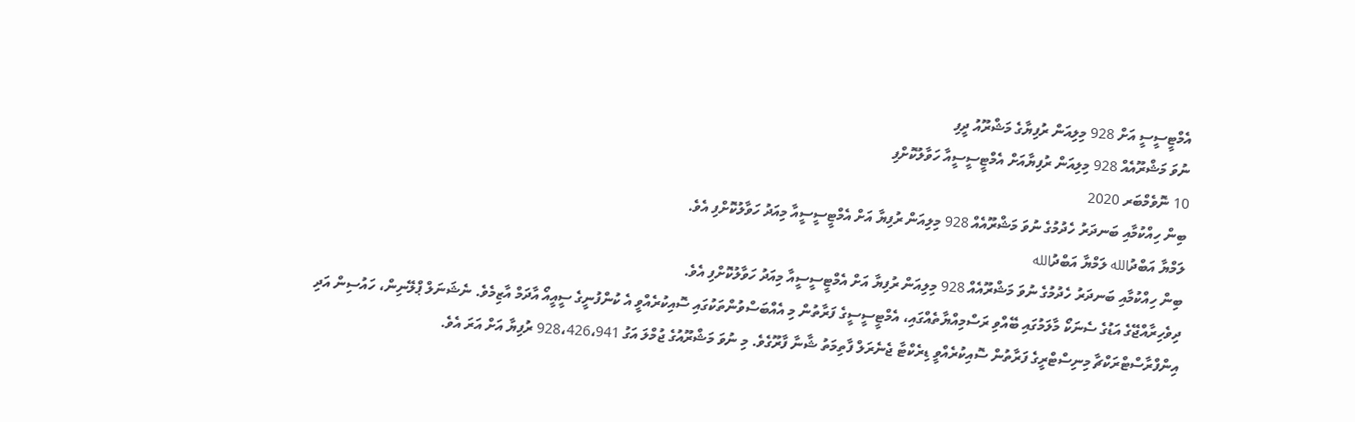އެމްޓީސީސީ އަށް 928 މިލިއަން ރުފިޔާގެ މަޝްރޫއު ދީފި
ނުވަ މަޝްރޫއެއް 928 މިލިއަން ރުފިޔާއަށް އެމްޓީސީސީއާ ހަވާލުކޮށްފި
10 ނޮވެމްބަރ 2020
ބިން ހިއްކުމާއި ބަނދަރު ހެދުމުގެ ނުވަ މަޝްރޫއެއް 928 މިލިއަން ރުފިޔާ އަށް އެމްޓީސީސީއާ މިއަދު ހަވާލުކޮށްފި އެވެ.
ލަމްޔާ އަބްދުالله ލަމްޔާ އަބްދުالله
ބިން ހިއްކުމާއި ބަނދަރު ހެދުމުގެ ނުވަ މަޝްރޫއެއް 928 މިލިއަން ރުފިޔާ އަށް އެމްޓީސީސީއާ މިއަދު ހަވާލުކޮށްފި އެވެ.
ދިވެހިރާއްޖޭގެ އަޑުގެ ސެނަކޯ މާލަމުގައި ބޭއްވި ރަސްމިއްޔާތެއްގައި، އެމްޓީސީސީގެ ފަރާތުން މި އެއްބަސްވުންތަކުގައި ސޮއިކުރެއްވީ އެ ކުންފުނީގެ ސީއީއޯ އާދަމް އާޒިމެވެ. ނެޝަނަލް ޕްލޭނިން، ހައުސިން އަދި އިންފްރާސްޓްރަކްޗާ މިނިސްޓްރީގެ ފަރާތުން ސޮއިކުރެއްވީ ޑިރެކްޓާ ޖެނެރަލް ފާތިމަތު ޝާނާ ފާރޫގެވެ. މި ނުވަ މަޝްރޫއުގެ ޖުމްލަ އަގު 928،426،941 ރުފިޔާ އަށް އަރަ އެވެ.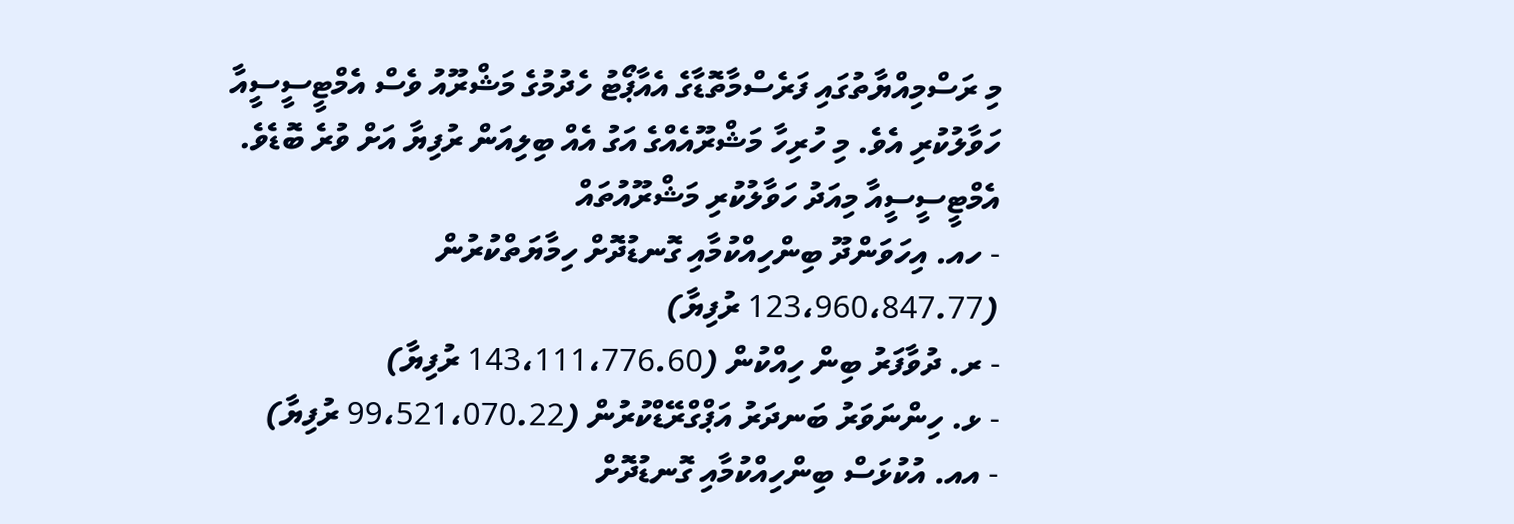މި ރަސްމިއްޔާތުގައި ފަރެސްމާތޮޑާގެ އެއާޕޯޓު ހެދުމުގެ މަޝްރޫއު ވެސް އެމްޓީސީސީއާ ހަވާލުކުރި އެވެ. މި ހުރިހާ މަޝްރޫއެއްގެ އަގު އެއް ބިލިއަން ރުފިޔާ އަށް ވުރެ ބޮޑެވެ.
އެމްޓީސީސީއާ މިއަދު ހަވާލުކުރި މަޝްރޫއުތައް
- ހއ. އިހަވަންދޫ ބިންހިއްކުމާއި ގޮނޑުދޮށް ހިމާޔަތްކުރުން (123،960،847.77 ރުފިޔާ)
- ރ. ދުވާފަރު ބިން ހިއްކުން (143،111،776.60 ރުފިޔާ)
- ޅ. ހިންނަވަރު ބަނދަރު އަޕްގްރޭޑްކުރުން (99،521،070.22 ރުފިޔާ)
- އއ. އުކުޅަސް ބިންހިއްކުމާއި ގޮނޑުދޮށް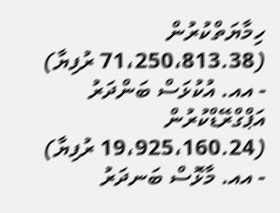ހިމާޔަތްކުރުން (71،250،813.38 ރުފިޔާ)
- އއ. އުކުޅަސް ބަންދަރު އަޕްގްރޭޑްކުރުން (19،925،160.24 ރުފިޔާ)
- އއ. މާޅޮސް ބަނދަރު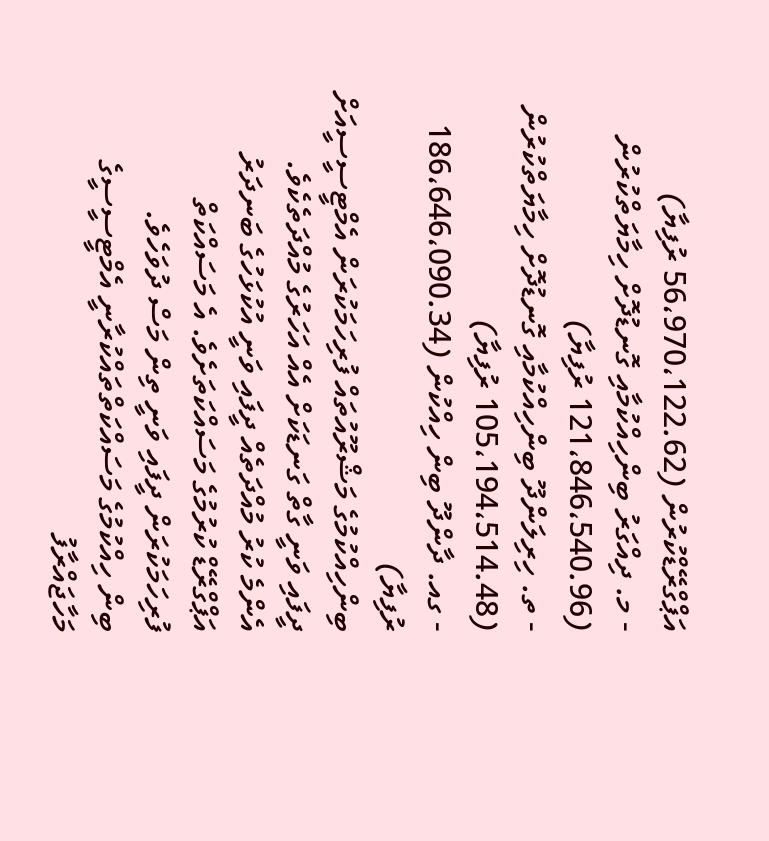އަޕްގްރޭޑްކުރުން (56،970،122.62 ރުފިޔާ)
- މ. ދިއްގަރު ބިންހިއްކުމާއި ގޮނޑުދޮށް ހިމާޔަތްކުރުން (121،846،540.96 ރުފިޔާ)
- ތ. ހިރިލަންދޫ ބިންހިއްކުމާއި ގޮނޑުދޮށް ހިމާޔަތްކުރުން (105،194،514.48 ރުފިޔާ)
- ގއ. ދާންދޫ ބިން ހިއްކުން (186،646،090.34 ރުފިޔާ)
ބިންހިއްކުމުގެ މަޝްރޫއުތައް ފުރިހަމަކުރަން އެމްޓީސީސީއަށް ދީފައި ވަނީ ގާތް ގަނޑަކަށް އެއް އަހަރުގެ މުއްދަތެކެވެ.
އެންމެ ކުރު މުއްދަތެއް ދީފައި ވަނީ އުކުޅަހުގެ ބަނދަރު އަޕްގްރޭޑް ކުރުމުގެ މަސައްކަތަށެވެ. އެ މަސައްކަތް ފުރިހަމަކުރަން ދީފައި ވަނީ ތިން މަސް ދުވަހެވެ.
ބިން ހިއްކުމުގެ މަސައްކަތްތައްކުރާނީ އެމްޓީސީސީގެ މަހާޖައްރާފު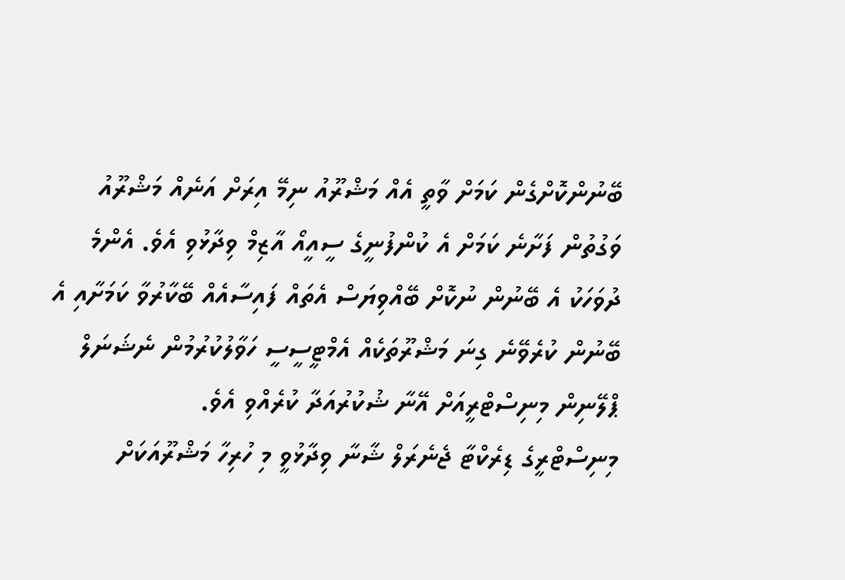ބޭނުންކޮށްގެން ކަމަށް ވާތީ އެއް މަޝްރޫއު ނިމޭ އިރަށް އަނެއް މަޝްރޫއު ވަގުތުން ފަށާނެ ކަމަށް އެ ކުންފުނީގެ ސީއީއޯ އާޒިމް ވިދާޅުވި އެވެ. އެންމެ ދުވަހަކު އެ ބޭނުން ނުކޮށް ބޭއްވިޔަސް އެތައް ފައިސާއެއް ބޭކާރުވާ ކަމަށާއި އެ ބޭނުން ކުރެވޭނެ ގިނަ މަޝްރޫތަކެއް އެމްޓީސީސީ ހަވާލުކުރުމުން ނެޝަނަލް ޕްލޭނިން މިނިސްޓްރީއަށް އޭނާ ޝުކުރުއަދާ ކުރެއްވި އެވެ.
މިނިސްޓްރީގެ ޑިރެކްޓާ ޖެނެރަލް ޝާނާ ވިދާޅުވީ މި ހުރިހާ މަޝްރޫއަކަށް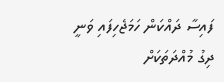ފައިސާ ދައްކަން ހަމަޖެހިފައި ވަނީ ދިގު މުއްދަތަކަށް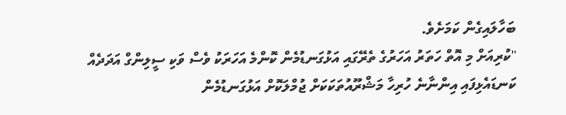ބަހާލައިގެން ކަމަށެވެ.
"ކުރިއަށް މި އޮތް ހަތަރު އަހަރުގެ ތެރޭގައި އަޅުގަނޑުމެން ކޮންމެ އަހަރަކު ވެސް ވަކި ސީލިންގް އަދަދެއް ކަނޑައެޅިފައި އިންނާނެ ހުރިހާ މަޝްރޫއުތަކަކަށް ޖުމްލަކޮށް އަޅުގަނޑުމެން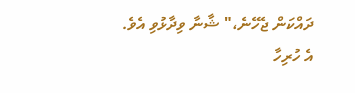ދައްކަން ޖެހޭނެ،" ޝާނާ ވިދާޅުވި އެވެ.
އެ ހުރިހާ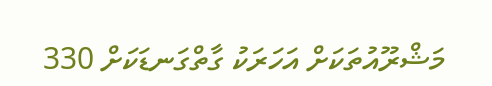މަޝްރޫއުތަކަށް އަހަރަކު ގާތްގަނޑަކަށް 330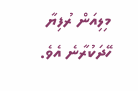މިލިއަން ރުފިޔާ ހޭދަކުރާނެ އެވެ.